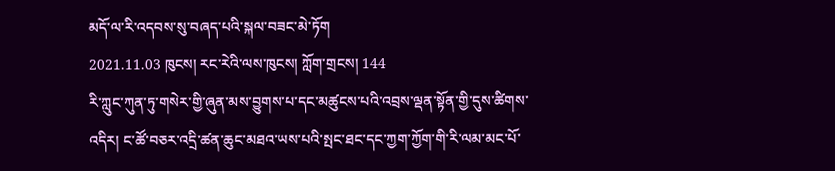མདོ་ལ་རི་འདབས་སུ་བཞད་པའི་སྐལ་བཟང་མེ་ཏོག
2021.11.03 ཁུངས། རང་རེའི་ལས་ཁུངས། ཀློག་གྲངས། 144
རི་ཀླུང་ཀུན་ཏུ་གསེར་གྱི་ཞུན་མས་བྱུགས་པ་དང་མཚུངས་པའི་འབྲས་ལྡན་སྟོན་གྱི་དུས་ཚིགས་འདིར། ང་ཚོ་བཅར་འདྲི་ཚན་ཆུང་མཐའ་ཡས་པའི་སྤང་ཐང་དང་ཀྱག་ཀྱོག་གི་རི་ལམ་མང་པོ་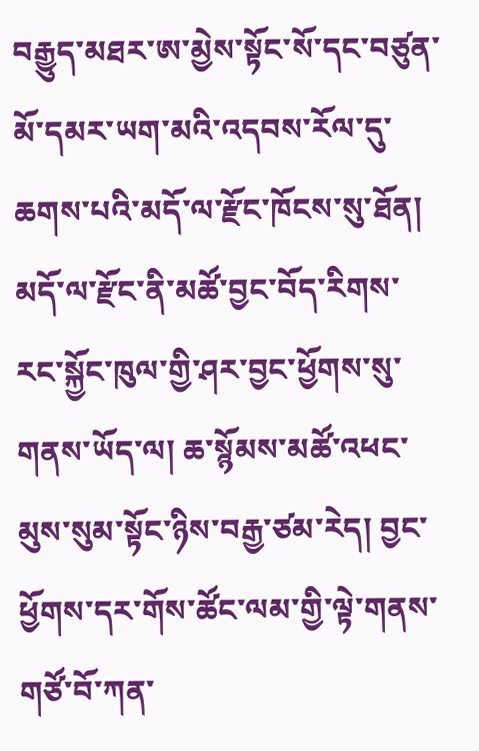བརྒྱུད་མཐར་ཨ་མྱེས་སྟོང་སོ་དང་བཙུན་མོ་དམར་ཡག་མའི་འདབས་རོལ་དུ་ཆགས་པའི་མདོ་ལ་རྫོང་ཁོངས་སུ་ཐོན། མདོ་ལ་རྫོང་ནི་མཚོ་བྱང་བོད་རིགས་རང་སྐྱོང་ཁུལ་གྱི་ཤར་བྱང་ཕྱོགས་སུ་གནས་ཡོད་ལ། ཆ་སྙོམས་མཚོ་འཕང་མུས་སུམ་སྟོང་ཉིས་བརྒྱ་ཙམ་རེད། བྱང་ཕྱོགས་དར་གོས་ཚོང་ལམ་གྱི་ལྟེ་གནས་གཙོ་བོ་ཀན་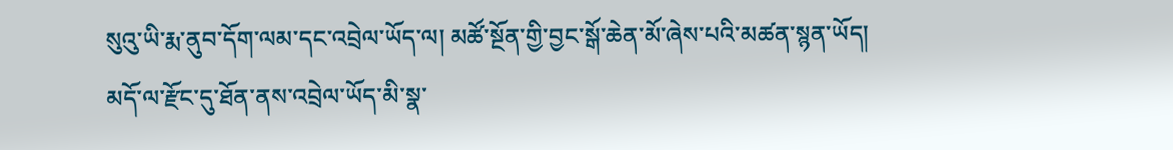སུའུ་ཡི་རྨ་ནུབ་དོག་ལམ་དང་འབྲེལ་ཡོད་ལ། མཚོ་སྔོན་གྱི་བྱང་སྒོ་ཆེན་མོ་ཞེས་པའི་མཚན་སྙན་ཡོད།
མདོ་ལ་རྫོང་དུ་ཐོན་ནས་འབྲེལ་ཡོད་མི་སྣ་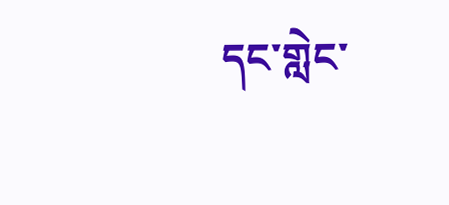དང་གླེང་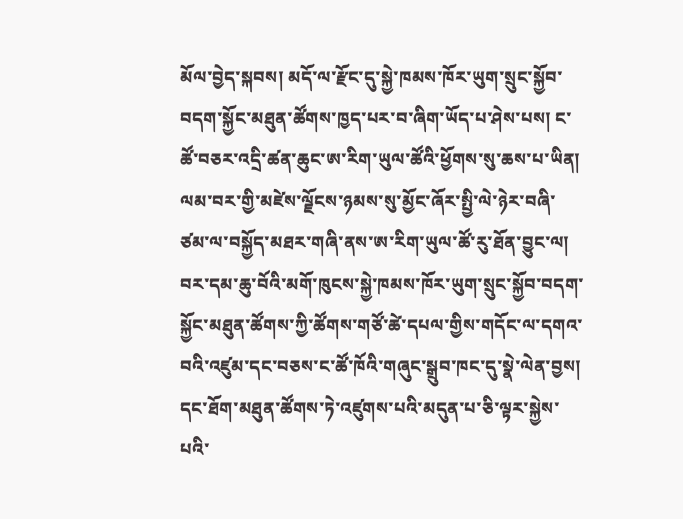མོལ་བྱེད་སྐབས། མདོ་ལ་རྫོང་དུ་སྐྱེ་ཁམས་ཁོར་ཡུག་སྲུང་སྐྱོབ་བདག་སྐྱོང་མཐུན་ཚོགས་ཁྱད་པར་བ་ཞིག་ཡོད་པ་ཤེས་པས། ང་ཚོ་བཅར་འདྲི་ཚན་ཆུང་ཨ་རིག་ཡུལ་ཚོའི་ཕྱོགས་སུ་ཆས་པ་ཡིན། ལམ་བར་གྱི་མཛེས་ལྗོངས་ཉམས་སུ་མྱོང་ཞོར་སྤྱི་ལེ་ཉེར་བཞི་ཙམ་ལ་བསྐྱོད་མཐར་གཞི་ནས་ཨ་རིག་ཡུལ་ཚོ་རུ་ཐོན་བྱུང་ལ། བར་དམ་ཆུ་བོའི་མགོ་ཁུངས་སྐྱེ་ཁམས་ཁོར་ཡུག་སྲུང་སྐྱོབ་བདག་སྐྱོང་མཐུན་ཚོགས་ཀྱི་ཚོགས་གཙོ་ཚེ་དཔལ་གྱིས་གདོང་ལ་དགའ་བའི་འཛུམ་དང་བཅས་ང་ཚོ་ཁོའི་གཞུང་སྒྲུབ་ཁང་དུ་སྣེ་ལེན་བྱས། དང་ཐོག་མཐུན་ཚོགས་ཏེ་འཛུགས་པའི་མདུན་པ་ཅི་ལྟར་སྐྱེས་པའི་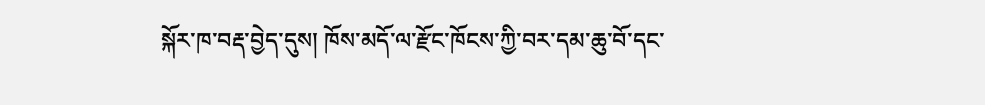སྐོར་ཁ་བརྡ་བྱེད་དུས། ཁོས་མདོ་ལ་རྫོང་ཁོངས་ཀྱི་བར་དམ་ཆུ་བོ་དང་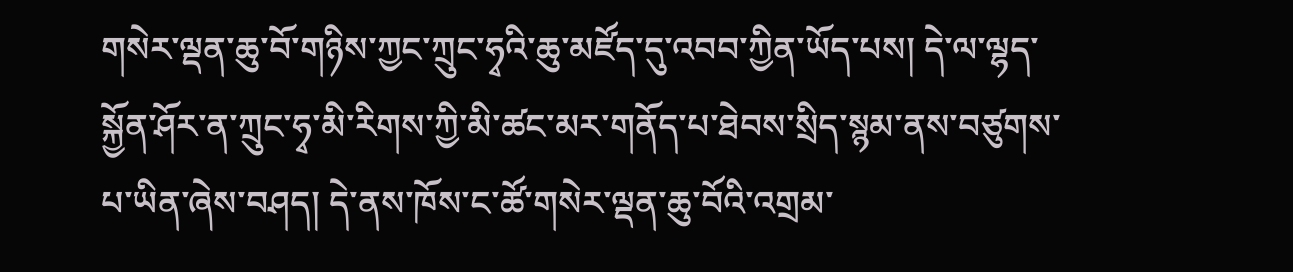གསེར་ལྡན་ཆུ་བོ་གཉིས་ཀྱང་ཀྲུང་ཧྭའི་ཆུ་མཛོད་དུ་འབབ་ཀྱིན་ཡོད་པས། དེ་ལ་ལྷད་སྐྱོན་ཤོར་ན་ཀྲུང་ཧྭ་མི་རིགས་ཀྱི་མི་ཚང་མར་གནོད་པ་ཐེབས་སྲིད་སྙམ་ནས་བཙུགས་པ་ཡིན་ཞེས་བཤད། དེ་ནས་ཁོས་ང་ཚོ་གསེར་ལྡན་ཆུ་བོའི་འགྲམ་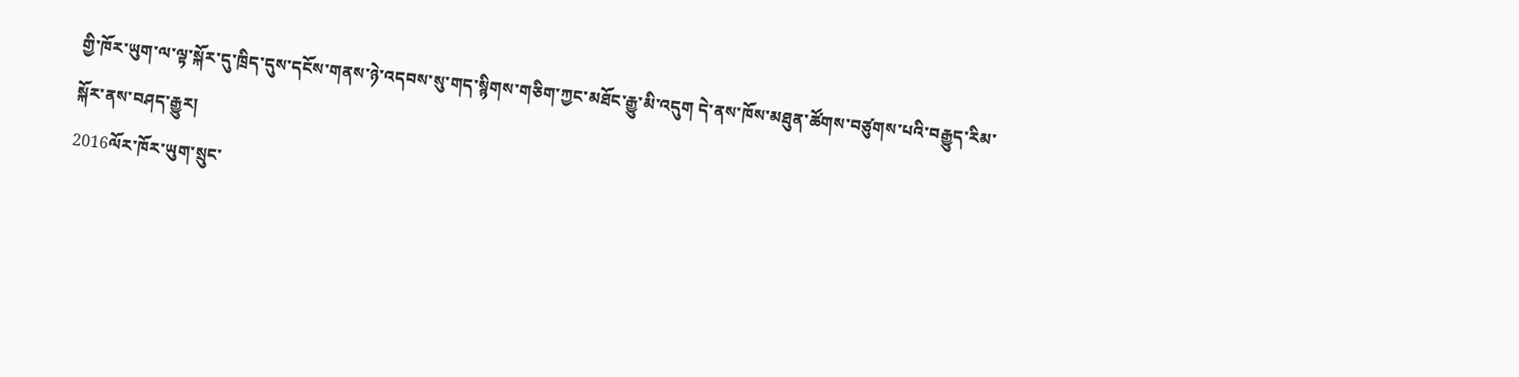གྱི་ཁོར་ཡུག་ལ་ལྟ་སྐོར་དུ་ཁྲིད་དུས་དངོས་གནས་ཉེ་འདབས་སུ་གད་སྙིགས་གཅིག་ཀྱང་མཐོང་རྒྱུ་མི་འདུག དེ་ནས་ཁོས་མཐུན་ཚོགས་བཙུགས་པའི་བརྒྱུད་རིམ་སྐོར་ནས་བཤད་རྒྱུར།
2016ལོར་ཁོར་ཡུག་སྲུང་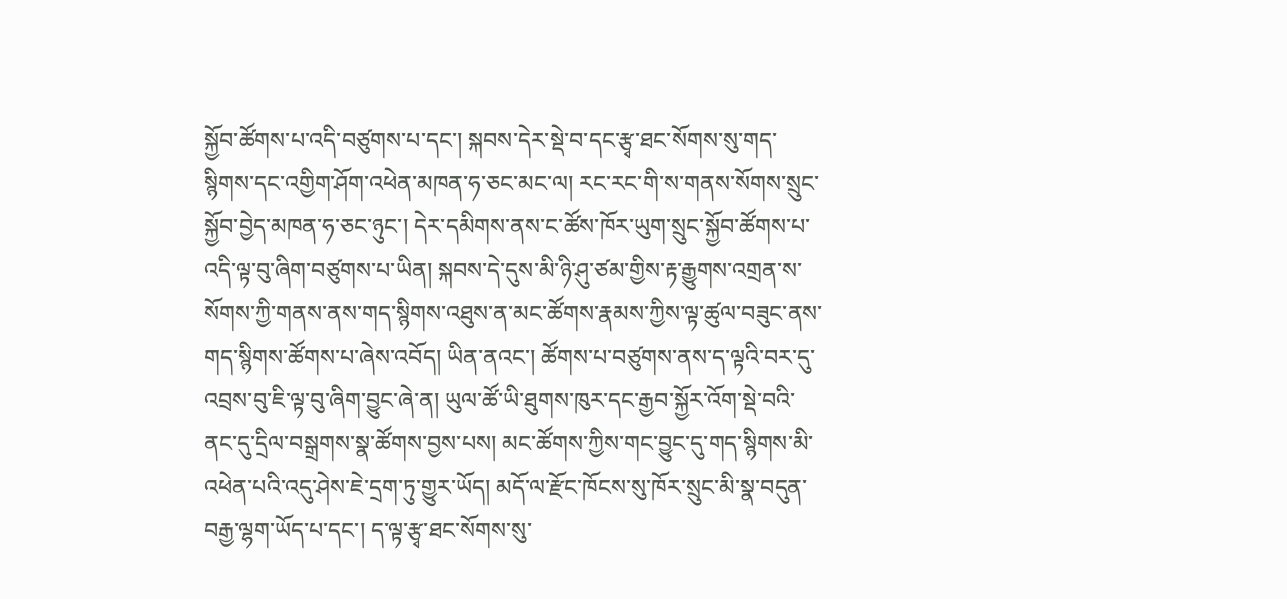སྐྱོབ་ཚོགས་པ་འདི་བཙུགས་པ་དང་། སྐབས་དེར་སྡེ་བ་དང་རྩྭ་ཐང་སོགས་སུ་གད་སྙིགས་དང་འགྱིག་ཤོག་འཕེན་མཁན་ཧ་ཅང་མང་ལ། རང་རང་གི་ས་གནས་སོགས་སྲུང་སྐྱོབ་བྱེད་མཁན་ཧ་ཅང་ཉུང་། དེར་དམིགས་ནས་ང་ཚོས་ཁོར་ཡུག་སྲུང་སྐྱོབ་ཚོགས་པ་འདི་ལྟ་བུ་ཞིག་བཙུགས་པ་ཡིན། སྐབས་དེ་དུས་མི་ཉི་ཤུ་ཙམ་གྱིས་རྟ་རྒྱུགས་འགྲན་ས་སོགས་ཀྱི་གནས་ནས་གད་སྙིགས་འཐུས་ན་མང་ཚོགས་རྣམས་ཀྱིས་ལྟ་ཚུལ་བཟུང་ནས་གད་སྙིགས་ཚོགས་པ་ཞེས་འབོད། ཡིན་ནའང་། ཚོགས་པ་བཙུགས་ནས་ད་ལྟའི་བར་དུ་འབྲས་བུ་ཇི་ལྟ་བུ་ཞིག་བྱུང་ཞེ་ན། ཡུལ་ཚོ་ཡི་ཐུགས་ཁུར་དང་རྒྱབ་སྐྱོར་འོག་སྡེ་བའི་ནང་དུ་དྲིལ་བསྒྲགས་སྣ་ཚོགས་བྱས་པས། མང་ཚོགས་ཀྱིས་གང་བྱུང་དུ་གད་སྙིགས་མི་འཕེན་པའི་འདུ་ཤེས་ཇེ་དྲག་ཏུ་གྱུར་ཡོད། མདོ་ལ་རྫོང་ཁོངས་སུ་ཁོར་སྲུང་མི་སྣ་བདུན་བརྒྱ་ལྷག་ཡོད་པ་དང་། ད་ལྟ་རྩྭ་ཐང་སོགས་སུ་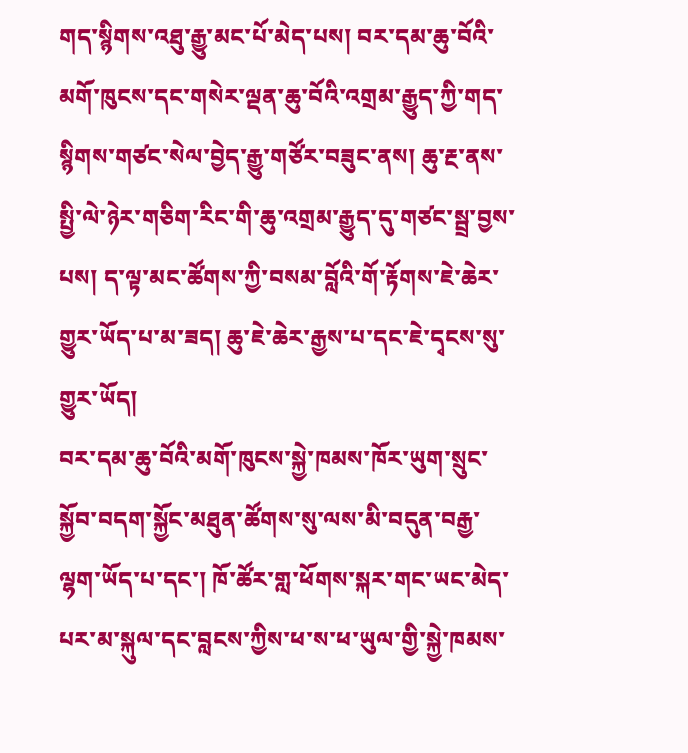གད་སྙིགས་འཐུ་རྒྱུ་མང་པོ་མེད་པས། བར་དམ་ཆུ་བོའི་མགོ་ཁུངས་དང་གསེར་ལྡན་ཆུ་བོའི་འགྲམ་རྒྱུད་ཀྱི་གད་སྙིགས་གཙང་སེལ་བྱེད་རྒྱུ་གཙོར་བཟུང་ནས། ཆུ་རྔ་ནས་སྤྱི་ལེ་ཉེར་གཅིག་རིང་གི་ཆུ་འགྲམ་རྒྱུད་དུ་གཙང་སྦྲ་བྱས་པས། ད་ལྟ་མང་ཚོགས་ཀྱི་བསམ་བློའི་གོ་རྟོགས་ཇེ་ཆེར་གྱུར་ཡོད་པ་མ་ཟད། ཆུ་ཇེ་ཆེར་རྒྱས་པ་དང་ཇེ་དྭངས་སུ་གྱུར་ཡོད།
བར་དམ་ཆུ་བོའི་མགོ་ཁུངས་སྐྱེ་ཁམས་ཁོར་ཡུག་སྲུང་སྐྱོབ་བདག་སྐྱོང་མཐུན་ཚོགས་སུ་ལས་མི་བདུན་བརྒྱ་ལྷག་ཡོད་པ་དང་། ཁོ་ཚོར་གླ་ཕོགས་སྐར་གང་ཡང་མེད་པར་མ་སྐུལ་དང་བླངས་ཀྱིས་ཕ་ས་ཕ་ཡུལ་གྱི་སྐྱེ་ཁམས་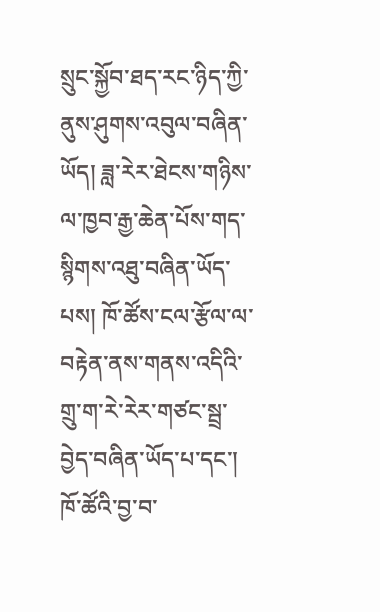སྲུང་སྐྱོབ་ཐད་རང་ཉིད་ཀྱི་ནུས་ཤུགས་འབུལ་བཞིན་ཡོད། ཟླ་རེར་ཐེངས་གཉིས་ལ་ཁྱབ་རྒྱ་ཆེན་པོས་གད་སྙིགས་འཐུ་བཞིན་ཡོད་པས། ཁོ་ཚོས་ངལ་རྩོལ་ལ་བརྟེན་ནས་གནས་འདིའི་གྲུ་ག་རེ་རེར་གཙང་སྦྲ་བྱེད་བཞིན་ཡོད་པ་དང་། ཁོ་ཚོའི་བྱ་བ་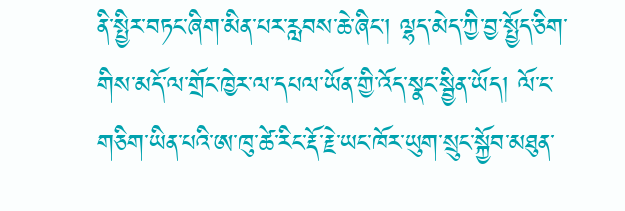ནི་སྤྱིར་བཏང་ཞིག་མིན་པར་རླབས་ཆེ་ཞིང་། ལྷད་མེད་ཀྱི་བྱ་སྤྱོད་ཅིག་གིས་མདོ་ལ་གྲོང་ཁྱེར་ལ་དཔལ་ཡོན་གྱི་འོད་སྣང་སྦྱིན་ཡོད། ལོ་ང་གཅིག་ཡིན་པའི་ཨ་ཁུ་ཚེ་རིང་རྡོ་རྗེ་ཡང་ཁོར་ཡུག་སྲུང་སྐྱོབ་མཐུན་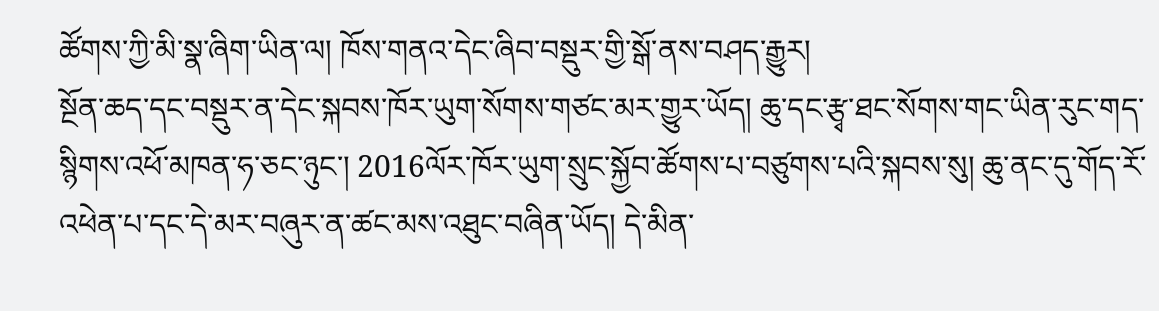ཚོགས་ཀྱི་མི་སྣ་ཞིག་ཡིན་ལ། ཁོས་གནའ་དེང་ཞིབ་བསྡུར་གྱི་སྒོ་ནས་བཤད་རྒྱུར།
སྔོན་ཆད་དང་བསྡུར་ན་དེང་སྐབས་ཁོར་ཡུག་སོགས་གཙང་མར་གྱུར་ཡོད། ཆུ་དང་རྩྭ་ཐང་སོགས་གང་ཡིན་རུང་གད་སྙིགས་འཕོ་མཁན་ཧ་ཅང་ཉུང་། 2016ལོར་ཁོར་ཡུག་སྲུང་སྐྱོབ་ཚོགས་པ་བཙུགས་པའི་སྐབས་སུ། ཆུ་ནང་དུ་གོད་རོ་འཕེན་པ་དང་དེ་མར་བཞུར་ན་ཚང་མས་འཐུང་བཞིན་ཡོད། དེ་མིན་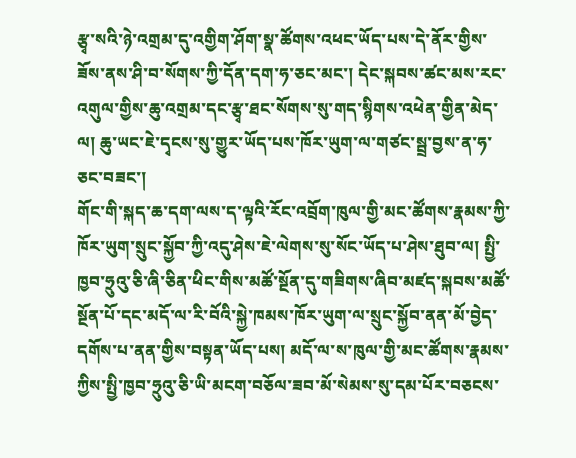རྩྭ་སའི་ཉེ་འགྲམ་དུ་འགྱིག་ཤོག་སྣ་ཚོགས་འཕང་ཡོད་པས་དེ་ནོར་གྱིས་ཟོས་ནས་ཤི་བ་སོགས་ཀྱི་དོན་དག་ཧ་ཅང་མང་། དེང་སྐབས་ཚང་མས་རང་འགུལ་གྱིས་ཆུ་འགྲམ་དང་རྩྭ་ཐང་སོགས་སུ་གད་སྙིགས་འཕེན་གྱིན་མེད་ལ། ཆུ་ཡང་ཇེ་དྭངས་སུ་གྱུར་ཡོད་པས་ཁོར་ཡུག་ལ་གཙང་སྦྲ་བྱས་ན་ཧ་ཅང་བཟང་།
གོང་གི་སྐད་ཆ་དག་ལས་ད་ལྟའི་རོང་འབྲོག་ཁུལ་གྱི་མང་ཚོགས་རྣམས་ཀྱི་ཁོར་ཡུག་སྲུང་སྐྱོབ་ཀྱི་འདུ་ཤེས་ཇེ་ལེགས་སུ་སོང་ཡོད་པ་ཤེས་ཐུབ་ལ། སྤྱི་ཁྱབ་ཧྲུའུ་ཅི་ཞི་ཅིན་ཕིང་གིས་མཚོ་སྔོན་དུ་གཟིགས་ཞིབ་མཛད་སྐབས་མཚོ་སྔོན་པོ་དང་མདོ་ལ་རི་བོའི་སྐྱེ་ཁམས་ཁོར་ཡུག་ལ་སྲུང་སྐྱོབ་ནན་མོ་བྱེད་དགོས་པ་ནན་གྱིས་བསྟན་ཡོད་པས། མདོ་ལ་ས་ཁུལ་གྱི་མང་ཚོགས་རྣམས་ཀྱིས་སྤྱི་ཁྱབ་ཧྲུའུ་ཅི་ཡི་མངག་བཅོལ་ཟབ་མོ་སེམས་སུ་དམ་པོར་བཅངས་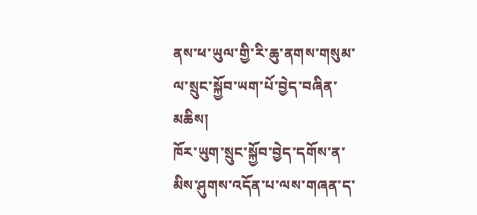ནས་ཕ་ཡུལ་གྱི་རི་ཆུ་ནགས་གསུམ་ལ་སྲུང་སྐྱོབ་ཡག་པོ་བྱེད་བཞིན་མཆིས།
ཁོར་ཡུག་སྲུང་སྐྱོབ་བྱེད་དགོས་ན་མིས་ཤུགས་འདོན་པ་ལས་གཞན་ད་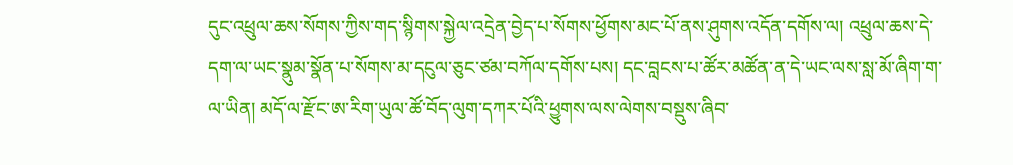དུང་འཕྲུལ་ཆས་སོགས་ཀྱིས་གད་སྙིགས་སྐྱེལ་འདྲེན་བྱེད་པ་སོགས་ཕྱོགས་མང་པོ་ནས་ཤུགས་འདོན་དགོས་ལ། འཕྲུལ་ཆས་དེ་དག་ལ་ཡང་སྣུམ་སྣོན་པ་སོགས་མ་དངུལ་ཅུང་ཙམ་བཀོལ་དགོས་པས། དང་བླངས་པ་ཚོར་མཚོན་ན་དེ་ཡང་ལས་སླ་མོ་ཞིག་ག་ལ་ཡིན། མདོ་ལ་རྫོང་ཨ་རིག་ཡུལ་ཚོ་བོད་ལུག་དཀར་པོའི་ཕྱུགས་ལས་ལེགས་བསྡུས་ཞིབ་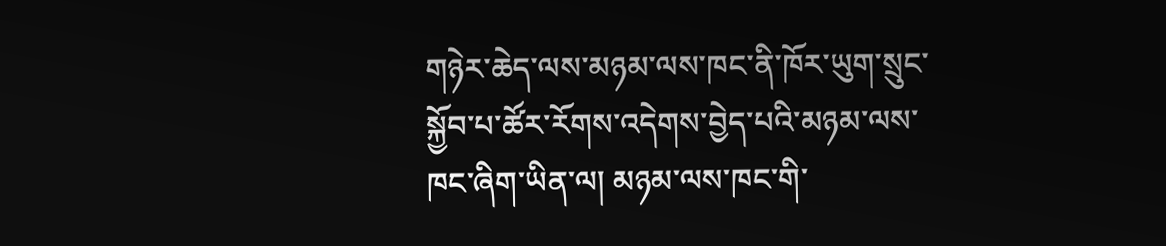གཉེར་ཆེད་ལས་མཉམ་ལས་ཁང་ནི་ཁོར་ཡུག་སྲུང་སྐྱོབ་པ་ཚོར་རོགས་འདེགས་བྱེད་པའི་མཉམ་ལས་ཁང་ཞིག་ཡིན་ལ། མཉམ་ལས་ཁང་གི་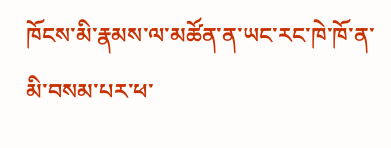ཁོངས་མི་རྣམས་ལ་མཚོན་ན་ཡང་རང་ཁེ་ཁོ་ན་མི་བསམ་པར་ཕ་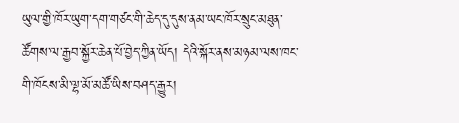ཡུལ་གྱི་ཁོར་ཡུག་དག་གཙང་གི་ཆེད་དུ་དུས་ནམ་ཡང་ཁོར་སྲུང་མཐུན་ཚོགས་ལ་རྒྱབ་སྐྱོར་ཆེན་པོ་བྱེད་ཀྱིན་ཡོད། དེའི་སྐོར་ནས་མཉམ་ལས་ཁང་གི་ཁོངས་མི་ལྷ་མོ་མཚོ་ཡིས་བཤད་རྒྱུར།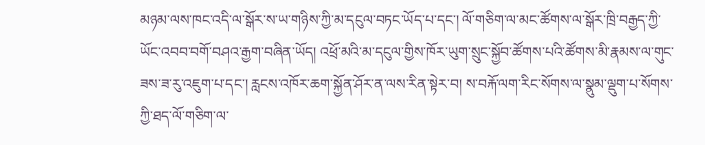མཉམ་ལས་ཁང་འདི་ལ་སྒོར་ས་ཡ་གཉིས་ཀྱི་མ་དངུལ་བཏང་ཡོད་པ་དང་། ལོ་གཅིག་ལ་མང་ཚོགས་ལ་སྒོར་ཁྲི་བརྒྱད་ཀྱི་ཡོང་འབབ་བགོ་བཤའ་རྒྱག་བཞིན་ཡོད། འཕྲོ་མའི་མ་དངུལ་གྱིས་ཁོར་ཡུག་སྲུང་སྐྱོབ་ཚོགས་པའི་ཚོགས་མི་རྣམས་ལ་གུང་ཟས་ཟ་རུ་འཇུག་པ་དང་། རླངས་འཁོར་ཆག་སྐྱོན་ཤོར་ན་ལས་རིན་སྟེར་བ། ས་བརྐོ་ལག་རིང་སོགས་ལ་སྣུམ་ལྡུག་པ་སོགས་ཀྱི་ཐད་ལོ་གཅིག་ལ་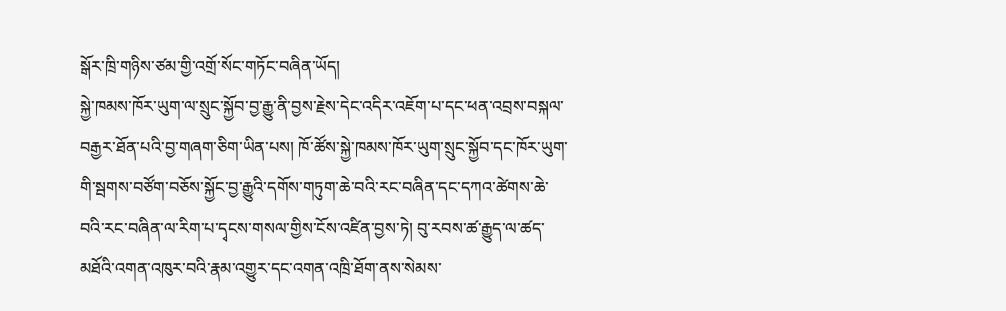སྒོར་ཁྲི་གཉིས་ཙམ་གྱི་འགྲོ་སོང་གཏོང་བཞིན་ཡོད།
སྐྱེ་ཁམས་ཁོར་ཡུག་ལ་སྲུང་སྐྱོབ་བྱ་རྒྱུ་ནི་བྱས་རྗེས་དེང་འདིར་འཇོག་པ་དང་ཕན་འབྲས་བསྐལ་བརྒྱར་ཐོན་པའི་བྱ་གཞག་ཅིག་ཡིན་པས། ཁོ་ཚོས་སྐྱེ་ཁམས་ཁོར་ཡུག་སྲུང་སྐྱོབ་དང་ཁོར་ཡུག་གི་སྦགས་བཙོག་བཅོས་སྐྱོང་བྱ་རྒྱུའི་དགོས་གཏུག་ཆེ་བའི་རང་བཞིན་དང་དཀའ་ཚེགས་ཆེ་བའི་རང་བཞིན་ལ་རིག་པ་དྭངས་གསལ་གྱིས་ངོས་འཛིན་བྱས་ཏེ། བུ་རབས་ཚ་རྒྱུད་ལ་ཚད་མཐོའི་འགན་འཁུར་བའི་རྣམ་འགྱུར་དང་འགན་འཁྲི་ཐོག་ནས་སེམས་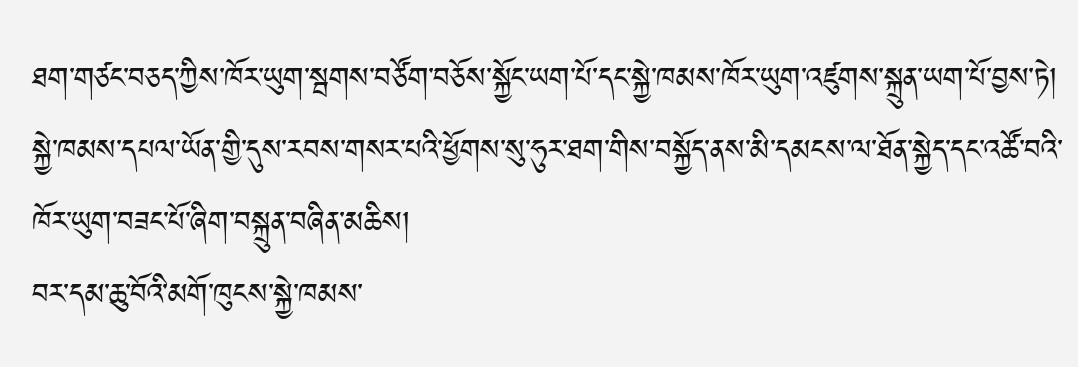ཐག་གཙང་བཅད་ཀྱིས་ཁོར་ཡུག་སྦགས་བཙོག་བཅོས་སྐྱོང་ཡག་པོ་དང་སྐྱེ་ཁམས་ཁོར་ཡུག་འཛུགས་སྐྲུན་ཡག་པོ་བྱས་ཏེ། སྐྱེ་ཁམས་དཔལ་ཡོན་གྱི་དུས་རབས་གསར་པའི་ཕྱོགས་སུ་ཧུར་ཐག་གིས་བསྐྱོད་ནས་མི་དམངས་ལ་ཐོན་སྐྱེད་དང་འཚོ་བའི་ཁོར་ཡུག་བཟང་པོ་ཞིག་བསྐྲུན་བཞིན་མཆིས།
བར་དམ་ཆུ་བོའི་མགོ་ཁུངས་སྐྱེ་ཁམས་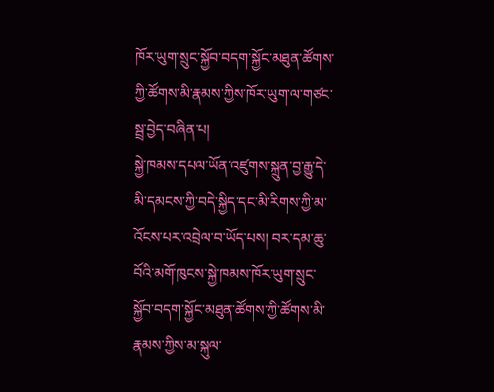ཁོར་ཡུག་སྲུང་སྐྱོབ་བདག་སྐྱོང་མཐུན་ཚོགས་ཀྱི་ཚོགས་མི་རྣམས་ཀྱིས་ཁོར་ཡུག་ལ་གཙང་སྦྲ་བྱེད་བཞིན་པ།
སྐྱེ་ཁམས་དཔལ་ཡོན་འཛུགས་སྐྲུན་བྱ་རྒྱུ་དེ་མི་དམངས་ཀྱི་བདེ་སྐྱིད་དང་མི་རིགས་ཀྱི་མ་འོངས་པར་འབྲེལ་བ་ཡོད་པས། བར་དམ་ཆུ་བོའི་མགོ་ཁུངས་སྐྱེ་ཁམས་ཁོར་ཡུག་སྲུང་སྐྱོབ་བདག་སྐྱོང་མཐུན་ཚོགས་ཀྱི་ཚོགས་མི་རྣམས་ཀྱིས་མ་སྐུལ་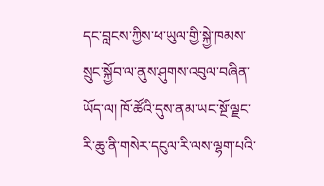དང་བླངས་ཀྱིས་ཕ་ཡུལ་གྱི་སྐྱེ་ཁམས་སྲུང་སྐྱོབ་ལ་ནུས་ཤུགས་འབུལ་བཞིན་ཡོད་ལ། ཁོ་ཚོའི་དུས་ནམ་ཡང་སྔོ་ལྗང་རི་ཆུ་ནི་གསེར་དངུལ་རི་ལས་ལྷག་པའི་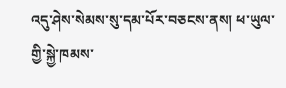འདུ་ཤེས་སེམས་སུ་དམ་པོར་བཅངས་ནས། ཕ་ཡུལ་གྱི་སྐྱེ་ཁམས་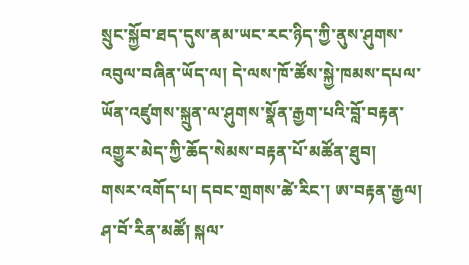སྲུང་སྐྱོབ་ཐད་དུས་ནམ་ཡང་རང་ཉིད་ཀྱི་ནུས་ཤུགས་འབུལ་བཞིན་ཡོད་ལ། དེ་ལས་ཁོ་ཚོས་སྐྱེ་ཁམས་དཔལ་ཡོན་འཛུགས་སྐྲུན་ལ་ཤུགས་སྣོན་རྒྱག་པའི་བློ་བརྟན་འགྱུར་མེད་ཀྱི་ཆོད་སེམས་བརྟན་པོ་མཚོན་ཐུབ།
གསར་འགོད་པ། དབང་གྲགས་ཚེ་རིང་། ཨ་བརྟན་རྒྱལ། ཤ་བོ་རིན་མཚོ། སྐལ་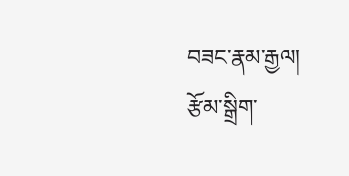བཟང་རྣམ་རྒྱལ།
རྩོམ་སྒྲིག་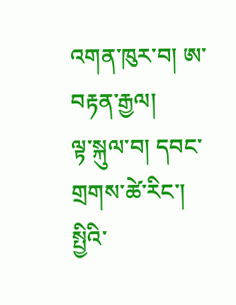འགན་ཁུར་བ། ཨ་བརྟན་རྒྱལ།
ལྟ་སྐུལ་བ། དབང་གྲགས་ཚེ་རིང་།
སྤྱིའི་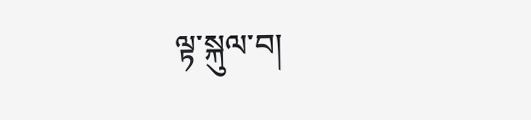ལྟ་སྐུལ་བ།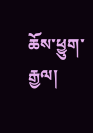ཆོས་ཕྱུག་རྒྱལ།